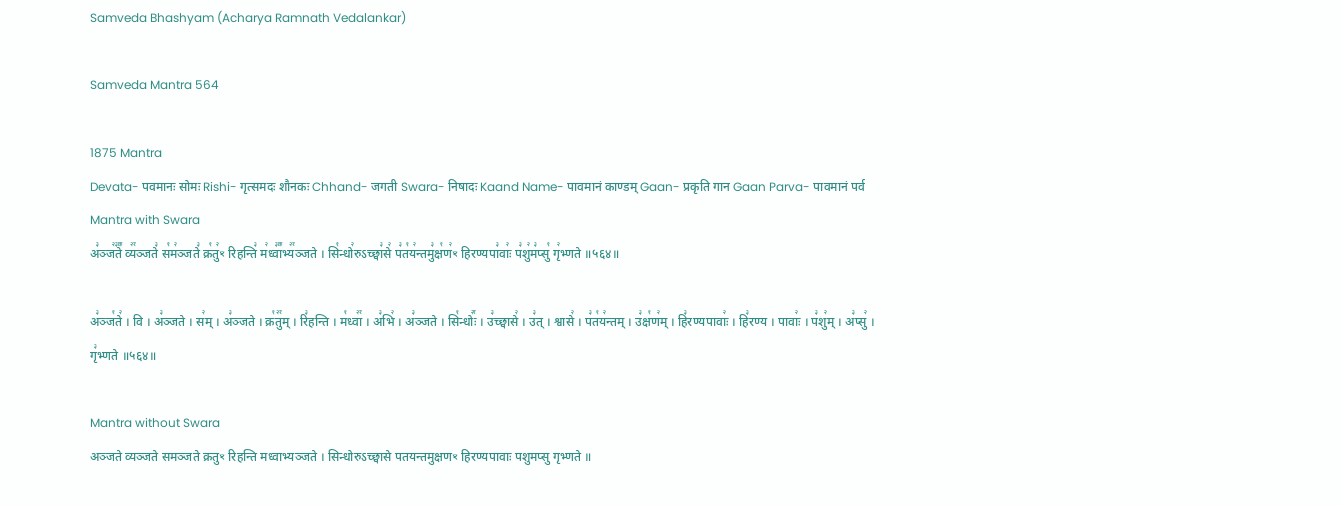Samveda Bhashyam (Acharya Ramnath Vedalankar)

Samveda Mantra 564

1875 Mantra
Devata- पवमानः सोमः Rishi- गृत्समदः शौनकः Chhand- जगती Swara- निषादः Kaand Name- पावमानं काण्डम् Gaan- प्रकृति गान Gaan Parva- पावमानं पर्व
Mantra with Swara
अ꣣ञ्ज꣢ते꣣꣬ व्य꣢꣯ञ्जते꣣ स꣡म꣢ञ्जते꣣ क्र꣡तु꣢ꣳ रिहन्ति꣣ म꣢ध्वा꣣꣬भ्य꣢꣯ञ्जते । सि꣡न्धो꣢रुऽच्छ्वा꣣से꣢ प꣣त꣡य꣢न्तमु꣣क्ष꣡ण꣢ꣳ हिरण्यपा꣣वाः꣢ प꣣शु꣢म꣣प्सु꣡ गृ꣢भ्णते ॥५६४॥

अ꣣ञ्ज꣡ते꣢ । वि । अ꣣ञ्जते । स꣢म् । अ꣣ञ्जते । क्र꣡तु꣢꣯म् । रि꣣हन्ति । म꣡ध्वा꣢꣯ । अ꣣भि꣢ । अ꣣ञ्जते । सि꣡न्धोः꣢꣯ । उ꣣च्छ्वासे꣢ । उ꣣त् । श्वासे꣢ । प꣣त꣡य꣢न्तम् । उ꣣क्ष꣡ण꣢म् । हि꣣रण्यपावाः꣢ । हि꣣रण्य । पावाः꣢ । प꣣शु꣢म् । अ꣣प्सु꣢ । गृ꣣भ्णते ॥५६४॥

Mantra without Swara
अञ्जते व्यञ्जते समञ्जते क्रतुꣳ रिहन्ति मध्वाभ्यञ्जते । सिन्धोरुऽच्छ्वासे पतयन्तमुक्षणꣳ हिरण्यपावाः पशुमप्सु गृभ्णते ॥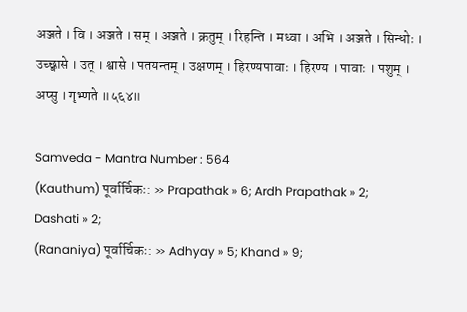अञ्जते । वि । अञ्जते । सम् । अञ्जते । क्रतुम् । रिहन्ति । मध्वा । अभि । अञ्जते । सिन्धोः । उच्छ्वासे । उत् । श्वासे । पतयन्तम् । उक्षणम् । हिरण्यपावाः । हिरण्य । पावाः । पशुम् । अप्सु । गृभ्णते ॥५६४॥

Samveda - Mantra Number : 564
(Kauthum) पूर्वार्चिकः: » Prapathak » 6; Ardh Prapathak » 2; Dashati » 2;
(Rananiya) पूर्वार्चिकः: » Adhyay » 5; Khand » 9;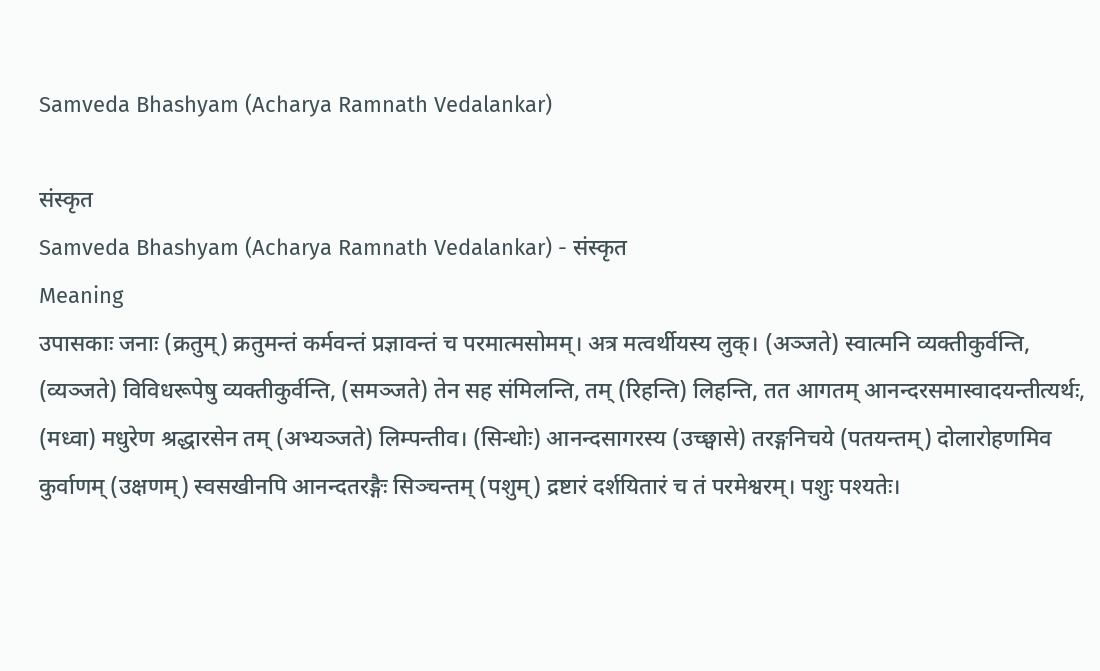Samveda Bhashyam (Acharya Ramnath Vedalankar)

संस्कृत
Samveda Bhashyam (Acharya Ramnath Vedalankar) - संस्कृत
Meaning
उपासकाः जनाः (क्रतुम्) क्रतुमन्तं कर्मवन्तं प्रज्ञावन्तं च परमात्मसोमम्। अत्र मत्वर्थीयस्य लुक्। (अञ्जते) स्वात्मनि व्यक्तीकुर्वन्ति, (व्यञ्जते) विविधरूपेषु व्यक्तीकुर्वन्ति, (समञ्जते) तेन सह संमिलन्ति, तम् (रिहन्ति) लिहन्ति, तत आगतम् आनन्दरसमास्वादयन्तीत्यर्थः, (मध्वा) मधुरेण श्रद्धारसेन तम् (अभ्यञ्जते) लिम्पन्तीव। (सिन्धोः) आनन्दसागरस्य (उच्छ्वासे) तरङ्गनिचये (पतयन्तम्) दोलारोहणमिव कुर्वाणम् (उक्षणम्) स्वसखीनपि आनन्दतरङ्गैः सिञ्चन्तम् (पशुम्) द्रष्टारं दर्शयितारं च तं परमेश्वरम्। पशुः पश्यतेः।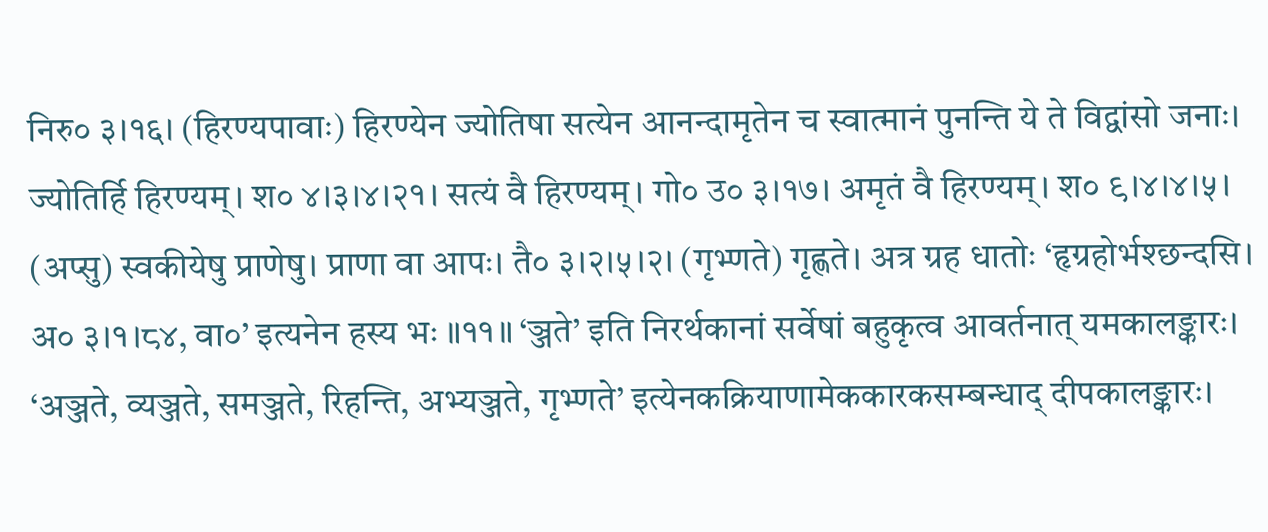निरु० ३।१६। (हिरण्यपावाः) हिरण्येन ज्योतिषा सत्येन आनन्दामृतेन च स्वात्मानं पुनन्ति ये ते विद्वांसो जनाः। ज्योतिर्हि हिरण्यम्। श० ४।३।४।२१। सत्यं वै हिरण्यम्। गो० उ० ३।१७। अमृतं वै हिरण्यम्। श० ९।४।४।५। (अप्सु) स्वकीयेषु प्राणेषु। प्राणा वा आपः। तै० ३।२।५।२। (गृभ्णते) गृह्णते। अत्र ग्रह धातोः ‘हृग्रहोर्भश्छन्दसि। अ० ३।१।८४, वा०’ इत्यनेन हस्य भः ॥११॥ ‘ञ्जते’ इति निरर्थकानां सर्वेषां बहुकृत्व आवर्तनात् यमकालङ्कारः। ‘अञ्जते, व्यञ्जते, समञ्जते, रिहन्ति, अभ्यञ्जते, गृभ्णते’ इत्येनकक्रियाणामेककारकसम्बन्धाद् दीपकालङ्कारः।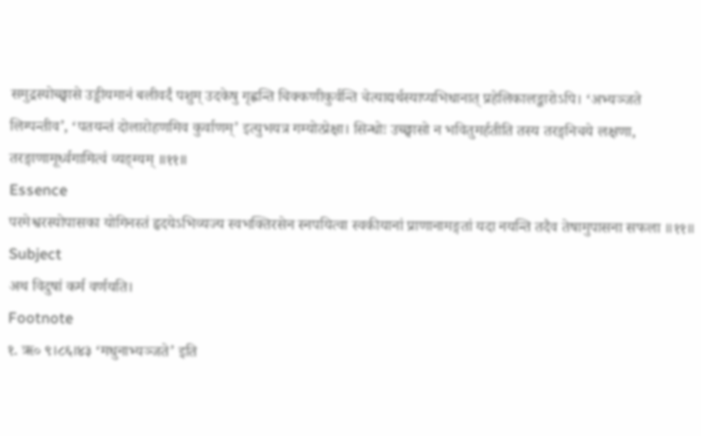समुद्रस्योच्छ्वासे उड्डीयमानं बलीवर्दं पशुम् उदकेषु गृह्णन्ति चिक्कणीकुर्वन्ति चेत्याद्यर्थस्याप्यभिधानात् प्रहेलिकालङ्कारोऽपि। ‘अभ्यञ्जते लिम्पन्तीव’, ‘पतयन्तं दोलारोहणमिव कुर्वाणम्’ इत्युभयत्र गम्योत्प्रेक्षा। सिन्धोः उच्छ्वासो न भवितुमर्हतीति तस्य तरङ्गनिचये लक्षणा, तरङ्गाणामूर्ध्वगामित्वं व्यङ्ग्यम् ॥११॥
Essence
परमेश्वरस्योपासका योगिनस्तं हृदयेऽभिव्यज्य स्वभक्तिरसेन स्नपयित्वा स्वकीयानां प्राणानामङ्गतां यदा नयन्ति तदैव तेषामुपासना सफला ॥११॥
Subject
अथ विदुषां कर्म वर्णयति।
Footnote
१. ऋ० ९।८६।४३ ‘मधुनाभ्यञ्जते’ इति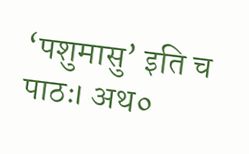‘पशुमासु’ इति च पाठः। अथ०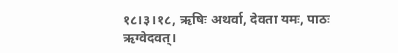१८।३।१८, ऋषिः अथर्वा, देवता यमः, पाठः ऋग्वेदवत्।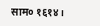साम० १६१४।